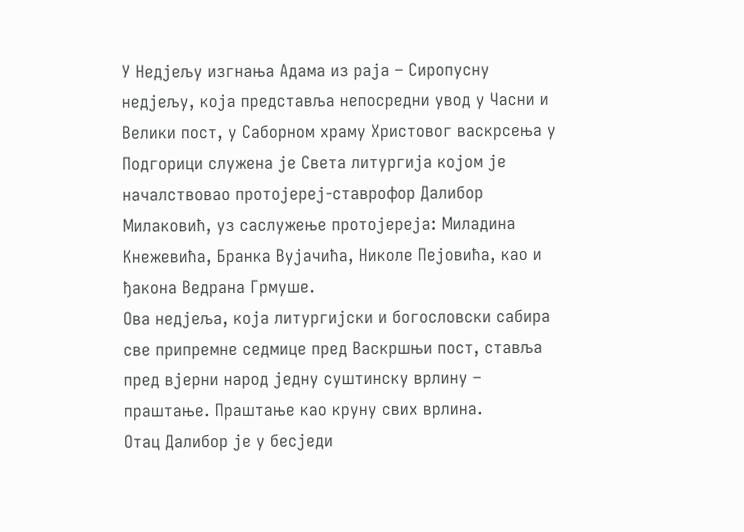У Недјељу изгнања Адама из раја – Сиропусну недјељу, која представља непосредни увод у Часни и Велики пост, у Саборном храму Христовог васкрсења у Подгорици служена је Света литургија којом је началствовао протојереј-ставрофор Далибор Милаковић, уз саслужење протојереја: Миладина Кнежевића, Бранка Вујачића, Николе Пејовића, као и ђакона Ведрана Грмуше.
Ова недјеља, која литургијски и богословски сабира све припремне седмице пред Васкршњи пост, ставља пред вјерни народ једну суштинску врлину – праштање. Праштање као круну свих врлина.
Отац Далибор је у бесједи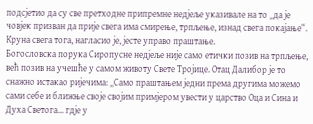подсјетио да су све претходне припремне недјеље указивале на то „да је човјек призван да прије свега има смирење, трпљење, изнад свега покајање“. Круна свега тога, нагласио је, јесте управо праштање.
Богословска порука Сиропусне недјеље није само етички позив на трпљење, већ позив на учешће у самом животу Свете Тројице. Отац Далибор је то снажно истакао ријечима: „Само праштањем једни према другима можемо сами себе и ближње своје својим примјером увести у царство Оца и Сина и Духа Светога… гдје у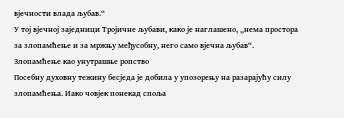вјечности влада љубав.“
У тој вјечној заједници Тројичне љубави, како је наглашено, „нема простора за злопамћење и за мржњу међусобну, него само вјечна љубав“.
Злопамћење као унутрашње ропство
Посебну духовну тежину бесједа је добила у упозорењу на разарајућу силу злопамћења. Иако човјек понекад споља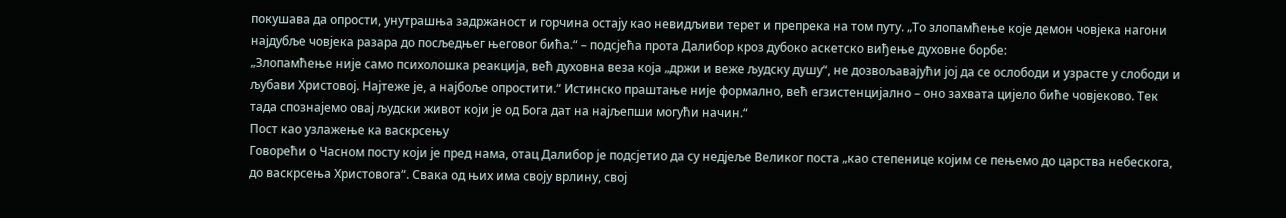покушава да опрости, унутрашња задржаност и горчина остају као невидљиви терет и препрека на том путу. „То злопамћење које демон човјека нагони најдубље човјека разара до посљедњег његовог бића.“ – подсјећа прота Далибор кроз дубоко аскетско виђење духовне борбе:
„Злопамћење није само психолошка реакција, већ духовна веза која „држи и веже људску душу“, не дозвољавајући јој да се ослободи и узрасте у слободи и љубави Христовој. Најтеже је, а најбоље опростити.“ Истинско праштање није формално, већ егзистенцијално – оно захвата цијело биће човјеково. Тек тада спознајемо овај људски живот који је од Бога дат на најљепши могући начин.“
Пост као узлажење ка васкрсењу
Говорећи о Часном посту који је пред нама, отац Далибор је подсјетио да су недјеље Великог поста „као степенице којим се пењемо до царства небескога, до васкрсења Христовога“. Свака од њих има своју врлину, свој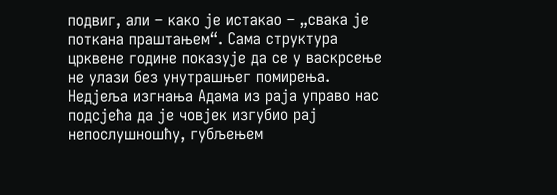подвиг, али – како је истакао – „свака је поткана праштањем“. Сама структура црквене године показује да се у васкрсење не улази без унутрашњег помирења. Недјеља изгнања Адама из раја управо нас подсјећа да је човјек изгубио рај непослушношћу, губљењем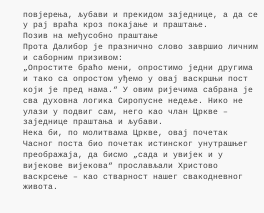повјерења, љубави и прекидом заједнице, а да се у рај враћа кроз покајање и праштање.
Позив на међусобно праштање
Прота Далибор је празнично слово завршио личним и саборним призивом:
„Опростите браћо мени, опростимо једни другима и тако са опростом уђемо у овај васкршњи пост који је пред нама.“ У овим ријечима сабрана је сва духовна логика Сиропусне недеље. Нико не улази у подвиг сам, него као члан Цркве – заједнице праштања и љубави.
Нека би, по молитвама Цркве, овај почетак Часног поста био почетак истинског унутрашњег преображаја, да бисмо „сада и увијек и у вијекове вијекова“ прослављали Христово васкрсење – као стварност нашег свакодневног живота.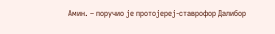Амин. – поручио је протојереј-ставрофор Далибор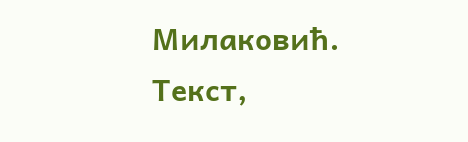Милаковић.
Текст,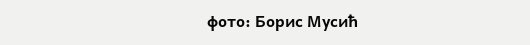фото: Борис Мусић